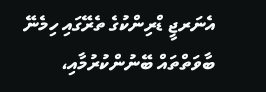އެނަރޖީ ޑްރިންކުގެ ތެރޭގައި ހިމެނޭ ބާވަތްތައް ބޭނުންކުރުމާއި،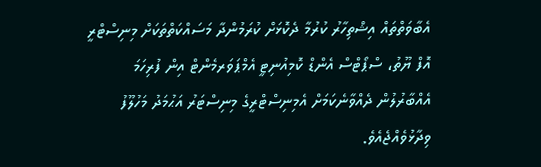އެބާވަތްތައް އިޝްތިހާރު ކުރުމާ ދެކޮޅަށް ކުރަމުންދާ މަސައްކަތްތަކަށް މިނިސްޓްރީ އޮފް ޔޫތު، ސްޕޯޓްސް އެންޑް ކޮމިއުނިޓީ އެމްޕަވަރމެންޓް އިން ފުރިހަމަ އެއްބާރުލުން ދެއްވާނެކަމަށް އެމިނިސްޓްރީގެ މިނިސްޓަރު އަޙުމަދު މަހުލޫފު ވިދާޅުވެއްޖެއެވެ.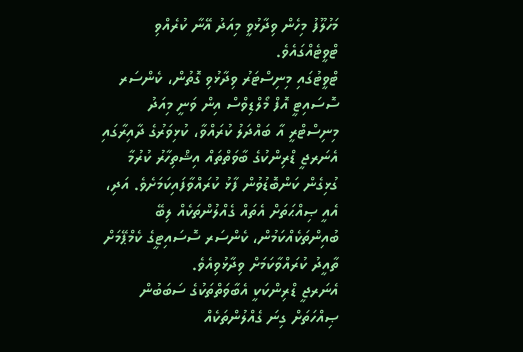މަހުލޫފު މިހެން ވިދާޅުވީ މިއަދު އޭނާ ކުރެއްވި ޓްވީޓެއްގައެވެ.
ޓްވީޓުގައި މިނިސްޓަރު ވިދާޅުވި ގޮތުން، ކެންސަރ ސޮސައިޓީ އޮފް މޯލްޑިވްސް އިން ވަނީ މިއަދު މިނިސްޓްރީ އާ ބައްދަލު ކުރައްވާ، ކުޅިވަރުގެ ދާއިރާގައި އެނަރޖީ ޑްރިންކުގެ ބާވަތްތައް އިޝްތިހާރު ކުރުމާ ގުޅިގެން ކަންބޮޑުވުން ފާޅު ކުރައްވާފައިކަމަށެވެ. އަދި، އެއީ ޞިއްޙަތަށް އެތައް ގެއްލުންތަކެއް ލިބޭ ބުއިންތަކެއްކަމުން، ކެންސަރ ސޮސައިޓީގެ ކެމްޕޭމަށް ތާއީދު ކުރައްވާކަމަށް ވިދާޅުވިއެވެ.
އެނަރޖީ ޑްރިންކަކީ އެބާވަތްތަކުގެ ސަބަބުން ޞިއްހަތަށް ގިނަ ގެއްލުންތަކެއް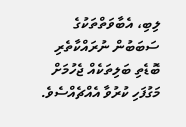ލިބި، އެބާވަތްތަކުގެ ސަބަބުން ނުރައްކާތެރި ބޮޑެތި ބަލިތަކެއް ޖެހުމަށް މަގުފަހި ކުރުވާ އެއްޗެއްސެވެ.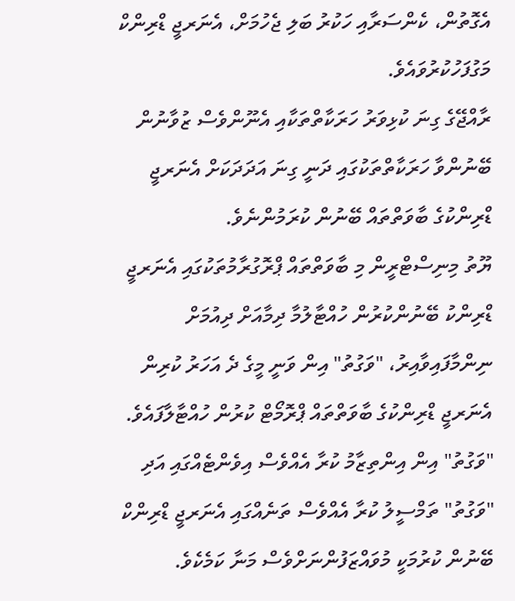އެގޮތުން، ކެންސަރާއި ހަކުރު ބަލި ޖެހުމަށް، އެނަރޖީ ޑްރިންކް މަގުފަހުކުރުވައެވެ.
ރާއްޖޭގެ ގިނަ ކުޅިވަރު ހަރަކާތްތަކާއި އެނޫންވެސް ޒުވާނުން ބޭނުންވާ ހަރަކާތްތަކުގައި ދަނީ ގިނަ އަދަދަކަށް އެނަރޖީ ޑްރިންކުގެ ބާވަތްތައް ބޭނުން ކުރަމުންނެވެ.
ޔޫތު މިނިސްޓްރީން މި ބާވަތްތައް ޕްރޮގުރާމުތަކުގައި އެނަރޖީ ޑްރިންކު ބޭނުންކުރުން ހުއްޓާލުމާ ދިމާއަށް ދިއުމަށް ނިންމާފައިވާއިރު، "ވަގުތު" އިން ވަނީ މީގެ ދެ އަހަރު ކުރިން އެނަރޖީ ޑްރިންކުގެ ބާވަތްތައް ޕްރޮމޯޓް ކުރުން ހުއްޓާލާފައެވެ. "ވަގުތު" އިން އިންތިޒާމު ކުރާ އެއްވެސް އިވެންޓެއްގައި އަދި "ވަގުތު" ތަމްސީލު ކުރާ އެއްވެސް ތަނެއްގައި އެނަރޖީ ޑްރިންކް ބޭނުން ކުރުމަކީ މުވައްޒަފުންނަށްވެސް މަނާ ކަމެކެވެ.